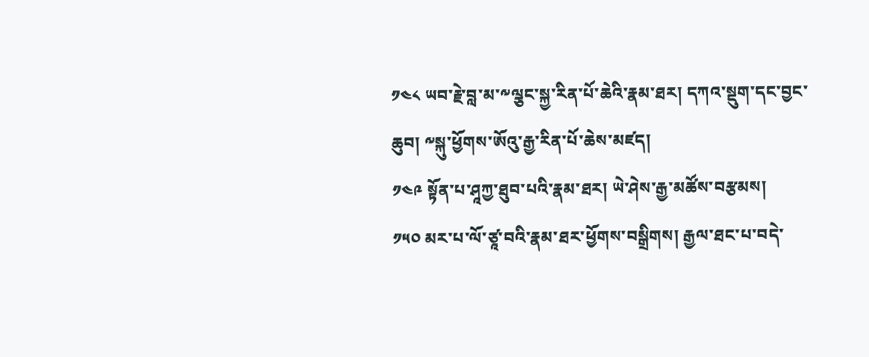༡༤༨ ཡབ་རྗེ་བླ་མ་༸ལྕང་སྐྱ་རིན་པོ་ཆེའི་རྣམ་ཐར། དཀའ་སྡུག་དང་བྱང་ཆུབ། ༸སྐུ་ཕྱོགས་ཨོའུ་རྒྱ་རིན་པོ་ཆེས་མཛད།
༡༤༩ སྟོན་པ་ཤཱཀྱ་ཐུབ་པའི་རྣམ་ཐར། ཡེ་ཤེས་རྒྱ་མཚོས་བརྩམས།
༡༥༠ མར་པ་ལོ་ཙཱ་བའི་རྣམ་ཐར་ཕྱོགས་བསྒྲིགས། རྒྱལ་ཐང་པ་བདེ་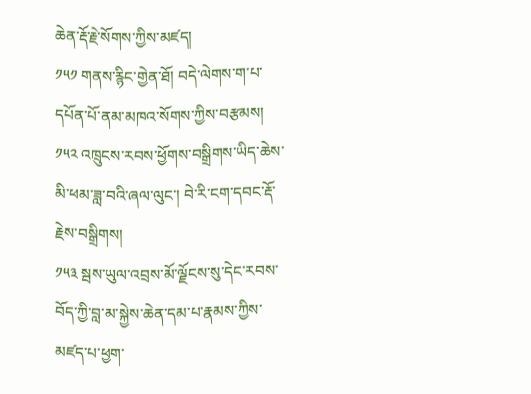ཆེན་རྡོ་རྗེ་སོགས་ཀྱིས་མཛད།
༡༥༡ གནས་རྙིང་གྱེན་ཐོ། བདེ་ལེགས་ག་པ་དཔོན་པོ་ནམ་མཁའ་སོགས་ཀྱིས་བརྩམས།
༡༥༢ འཁྲུངས་རབས་ཕྱོགས་བསྒྲིགས་ཡིད་ཆེས་མི་ཕམ་ཟླ་བའི་ཞལ་ལུང་། བེ་རི་ངག་དབང་རྡོ་རྗེས་བསྒྲིགས།
༡༥༣ སྦས་ཡུལ་འབྲས་མོ་ལྗོངས་སུ་དེང་རབས་བོད་ཀྱི་བླ་མ་སྐྱེས་ཆེན་དམ་པ་རྣམས་ཀྱིས་མཛད་པ་ཕྱག་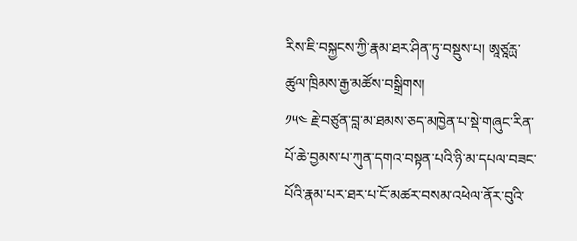རིས་ཇི་བསྐྱངས་ཀྱི་རྣམ་ཐར་ཤིན་ཏུ་བསྡུས་པ། ཨཱཙཱརྻ་ཚུལ་ཁྲིམས་རྒྱ་མཚོས་བསྒྲིགས།
༡༥༤ རྗེ་བཙུན་བླ་མ་ཐམས་ཅད་མཁྱེན་པ་སྡེ་གཞུང་རིན་པོ་ཆེ་བྱམས་པ་ཀུན་དགའ་བསྟན་པའི་ཉི་མ་དཔལ་བཟང་པོའི་རྣམ་པར་ཐར་པ་ངོ་མཚར་བསམ་འཕེལ་ནོར་བུའི་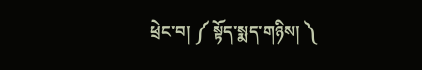ཕྲེང་བ། ༼ སྟོད་སྨད་གཉིས། ༽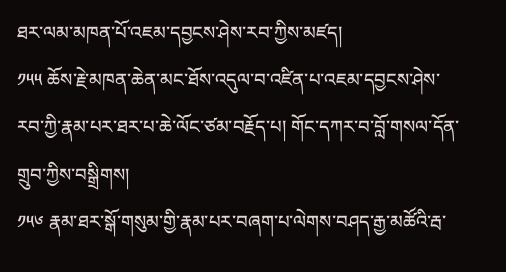ཐར་ལམ་མཁན་པོ་འཇམ་དབྱངས་ཤེས་རབ་ཀྱིས་མཛད།
༡༥༥ ཆོས་རྗེ་མཁན་ཆེན་མང་ཐོས་འདུལ་བ་འཛིན་པ་འཇམ་དབྱངས་ཤེས་རབ་ཀྱི་རྣམ་པར་ཐར་པ་ཆེ་ལོང་ཙམ་བརྗོད་པ། གོང་དཀར་བ་བློ་གསལ་དོན་གྲུབ་ཀྱིས་བསྒྲིགས།
༡༥༦ རྣམ་ཐར་སྒོ་གསུམ་གྱི་རྣམ་པར་བཞག་པ་ལེགས་བཤད་རྒྱ་མཚོའི་རྦ་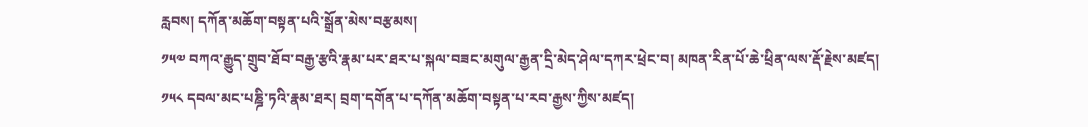རླབས། དཀོན་མཆོག་བསྟན་པའི་སྒྲོན་མེས་བརྩམས།
༡༥༧ བཀའ་རྒྱུད་གྲུབ་ཐོབ་བརྒྱ་རྩའི་རྣམ་པར་ཐར་པ་སྐལ་བཟང་མགུལ་རྒྱན་དྲི་མེད་ཤེལ་དཀར་ཕྲེང་བ། མཁན་རིན་པོ་ཆེ་ཕྲིན་ལས་རྡོ་རྗེས་མཛད།
༡༥༨ དབལ་མང་པཎྜི་ཏའི་རྣམ་ཐར། བྲག་དགོན་པ་དཀོན་མཆོག་བསྟན་པ་རབ་རྒྱས་ཀྱིས་མཛད།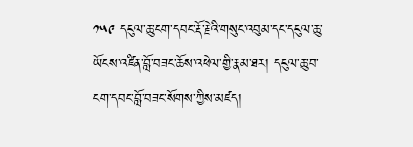༡༥༩ དངུལ་ཆུ་ངག་དབང་རྡོ་རྗེའི་གསུང་འབུམ་དང་དངུལ་ཆུ་ཡོངས་འཛིན་བློ་བཟང་ཆོས་འཕེལ་གྱི་རྣམ་ཐར། དངུལ་ཆུ་བ་ངག་དབང་བློ་བཟང་སོགས་ཀྱིས་མཛད།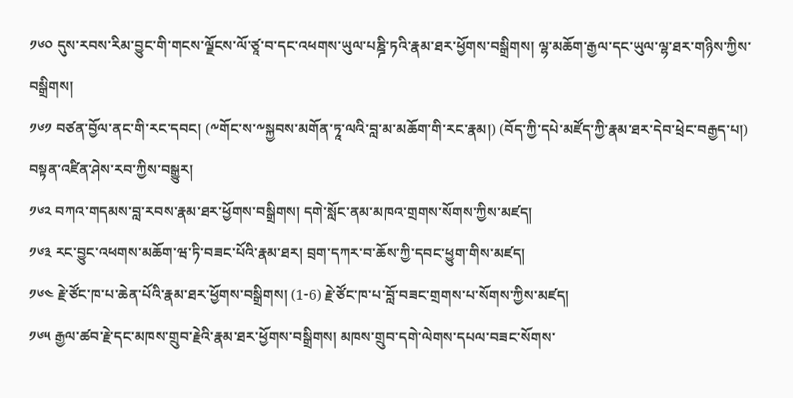༡༦༠ དུས་རབས་རིམ་བྱུང་གི་གངས་ལྗོངས་ལོ་ཙཱ་བ་དང་འཕགས་ཡུལ་པཎྜི་ཏའི་རྣམ་ཐར་ཕྱོགས་བསྒྲིགས། ལྷ་མཆོག་རྒྱལ་དང་ཡུལ་ལྷ་ཐར་གཉིས་ཀྱིས་བསྒྲིགས།
༡༦༡ བཙན་བྱོལ་ནང་གི་རང་དབང། (༸གོང་ས་༸སྐྱབས་མགོན་ཏཱ་ལའི་བླ་མ་མཆོག་གི་རང་རྣམ།) (བོད་ཀྱི་དཔེ་མཛོད་ཀྱི་རྣམ་ཐར་དེབ་ཕྲེང་བརྒྱད་པ།) བསྟན་འཛིན་ཤེས་རབ་ཀྱིས་བསྒྱུར།
༡༦༢ བཀའ་གདམས་བླ་རབས་རྣམ་ཐར་ཕྱོགས་བསྒྲིགས། དགེ་སློང་ནམ་མཁའ་གྲགས་སོགས་ཀྱིས་མཛད།
༡༦༣ རང་བྱུང་འཕགས་མཆོག་ཝ་ཏི་བཟང་པོའི་རྣམ་ཐར། བྲག་དཀར་བ་ཆོས་ཀྱི་དབང་ཕྱུག་གིས་མཛད།
༡༦༤ རྗེ་ཙོང་ཁ་པ་ཆེན་པོའི་རྣམ་ཐར་ཕྱོགས་བསྒྲིགས། (1-6) རྗེ་ཙོང་ཁ་པ་བློ་བཟང་གྲགས་པ་སོགས་ཀྱིས་མཛད།
༡༦༥ རྒྱལ་ཚབ་རྗེ་དང་མཁས་གྲུབ་རྗེའི་རྣམ་ཐར་ཕྱོགས་བསྒྲིགས། མཁས་གྲུབ་དགེ་ལེགས་དཔལ་བཟང་སོགས་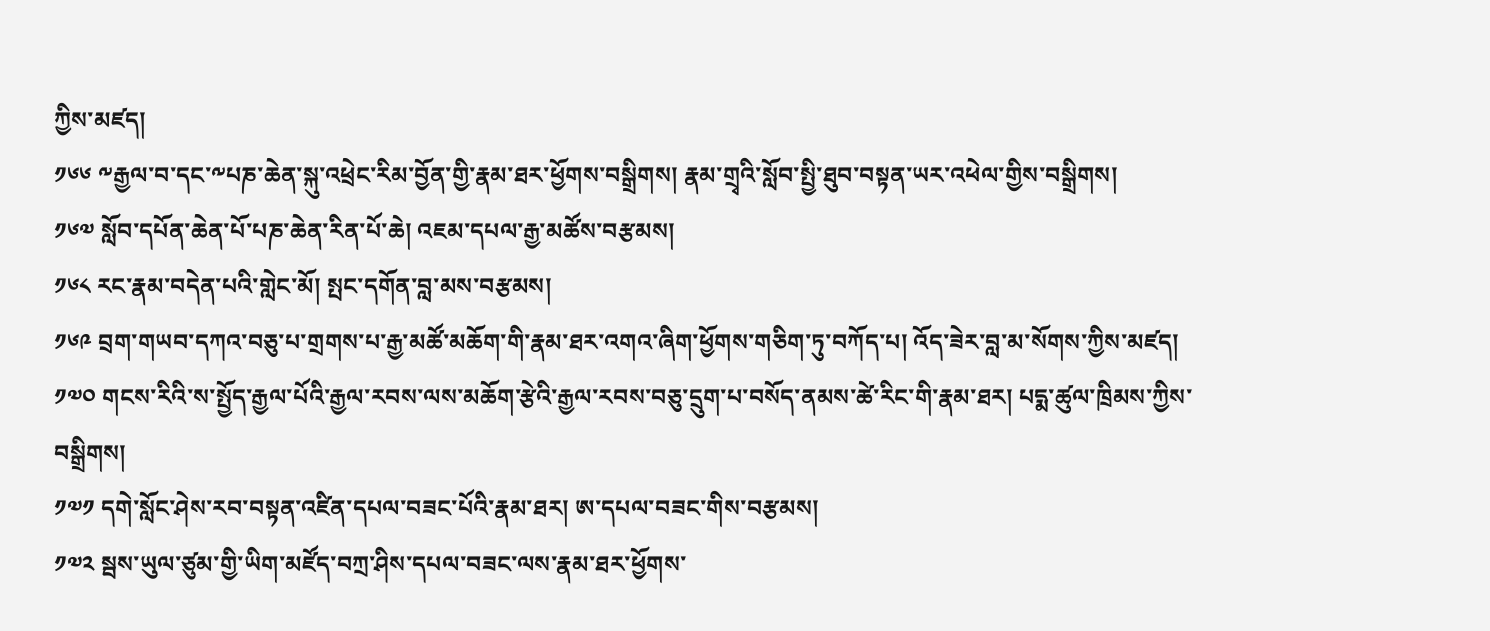ཀྱིས་མཛད།
༡༦༦ ༸རྒྱལ་བ་དང་༸པཎ་ཆེན་སྐུ་འཕྲེང་རིམ་བྱོན་གྱི་རྣམ་ཐར་ཕྱོགས་བསྒྲིགས། རྣམ་གྲྭའི་སློབ་སྤྱི་ཐུབ་བསྟན་ཡར་འཕེལ་གྱིས་བསྒྲིགས།
༡༦༧ སློབ་དཔོན་ཆེན་པོ་པཎ་ཆེན་རིན་པོ་ཆེ། འཇམ་དཔལ་རྒྱ་མཚོས་བརྩམས།
༡༦༨ རང་རྣམ་བདེན་པའི་གླེང་མོ། སྤང་དགོན་བླ་མས་བརྩམས།
༡༦༩ བྲག་གཡབ་དཀའ་བཅུ་པ་གྲགས་པ་རྒྱ་མཚོ་མཆོག་གི་རྣམ་ཐར་འགའ་ཞིག་ཕྱོགས་གཅིག་ཏུ་བཀོད་པ། འོད་ཟེར་བླ་མ་སོགས་ཀྱིས་མཛད།
༡༧༠ གངས་རིའི་ས་སྤྱོད་རྒྱལ་པོའི་རྒྱལ་རབས་ལས་མཆོག་རྩེའི་རྒྱལ་རབས་བཅུ་དྲུག་པ་བསོད་ནམས་ཚེ་རིང་གི་རྣམ་ཐར། པདྨ་ཚུལ་ཁྲིམས་ཀྱིས་བསྒྲིགས།
༡༧༡ དགེ་སློང་ཤེས་རབ་བསྟན་འཛིན་དཔལ་བཟང་པོའི་རྣམ་ཐར། ཨ་དཔལ་བཟང་གིས་བརྩམས།
༡༧༢ སྦས་ཡུལ་ཙུམ་གྱི་ཡིག་མཛོད་བཀྲ་ཤིས་དཔལ་བཟང་ལས་རྣམ་ཐར་ཕྱོགས་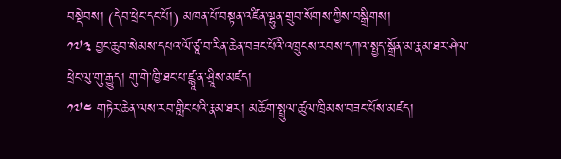བསྡེབས། (དེབ་ཕྲེང་དང་པོ།) མཁན་པོ་བསྟན་འཛིན་ལྷུན་གྲུབ་སོགས་ཀྱིས་བསྒྲིགས།
༡༧༣ བྱང་ཆུབ་སེམས་དཔའ་ལོ་ཙཱ་བ་རིན་ཆེན་བཟང་པོའི་འཁྲུངས་རབས་དཀའ་སྤྱད་སྒྲོན་མ་རྣམ་ཐར་ཤེལ་ཕྲེང་ལུ་གུ་རྒྱུད། གུ་གེ་ཁྱི་ཐང་པ་ཛྙཱ་ན་ཤྲཱིས་མཛད།
༡༧༤ གཏེར་ཆེན་ལས་རབ་གླིང་པའི་རྣམ་ཐར། མཆོག་སྤྲུལ་ཚུལ་ཁྲིམས་བཟང་པོས་མཛད།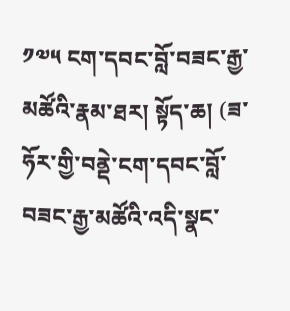༡༧༥ ངག་དབང་བློ་བཟང་རྒྱ་མཚོའི་རྣམ་ཐར། སྟོད་ཆ། (ཟ་ཧོར་གྱི་བནྡེ་ངག་དབང་བློ་བཟང་རྒྱ་མཚོའི་འདི་སྣང་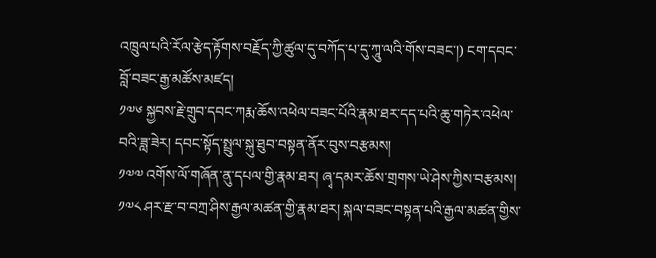འཁྲུལ་པའི་རོལ་རྩེད་རྟོགས་བརྗོད་ཀྱི་ཚུལ་དུ་བཀོད་པ་དུ་ཀཱུ་ལའི་གོས་བཟང་།) ངག་དབང་བློ་བཟང་རྒྱ་མཚོས་མཛད།
༡༧༦ སྐྱབས་རྗེ་གྲུབ་དབང་ཀརྨ་ཆོས་འཕེལ་བཟང་པོའི་རྣམ་ཐར་དད་པའི་ཆུ་གཏེར་འཕེལ་བའི་ཟླ་ཟེར། དབང་སྟོད་སྤྲུལ་སྐུ་ཐུབ་བསྟན་ནོར་བུས་བརྩམས།
༡༧༧ འགོས་ལོ་གཞོན་ནུ་དཔལ་གྱི་རྣམ་ཐར། ཞྭ་དམར་ཆོས་གྲགས་ཡེ་ཤེས་ཀྱིས་བརྩམས།
༡༧༨ ཤར་རྫ་བ་བཀྲ་ཤིས་རྒྱལ་མཚན་གྱི་རྣམ་ཐར། སྐལ་བཟང་བསྟན་པའི་རྒྱལ་མཚན་གྱིས་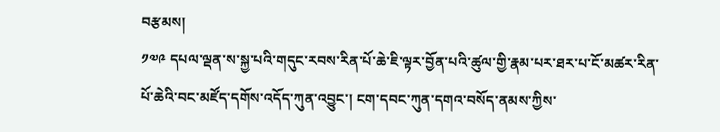བརྩམས།
༡༧༩ དཔལ་ལྡན་ས་སྐྱ་པའི་གདུང་རབས་རིན་པོ་ཆེ་ཇི་ལྟར་བྱོན་པའི་ཚུལ་གྱི་རྣམ་པར་ཐར་པ་ངོ་མཚར་རིན་པོ་ཆེའི་བང་མཛོད་དགོས་འདོད་ཀུན་འབྱུང་། ངག་དབང་ཀུན་དགའ་བསོད་ནམས་ཀྱིས་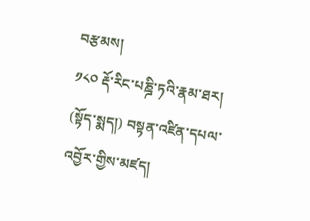བརྩམས།
༡༨༠ རྡོ་རིང་པཎྜི་ཏའི་རྣམ་ཐར། (སྟོད་སྨད།) བསྟན་འཛིན་དཔལ་འབྱོར་གྱིས་མཛད།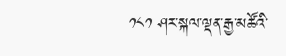༡༨༡ ཤར་སྐལ་ལྡན་རྒྱ་མཚོའི་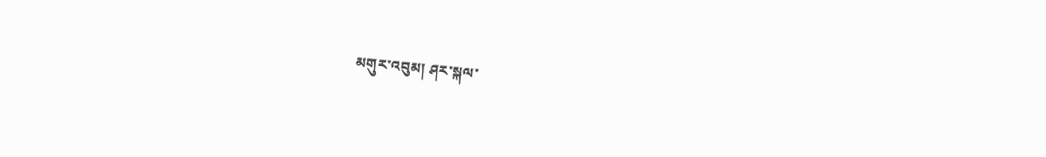མགུར་འབུམ། ཤར་སྐལ་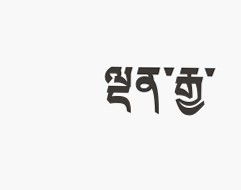ལྡན་རྒྱ་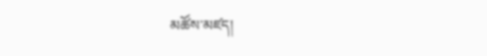མཚོས་མཛད།